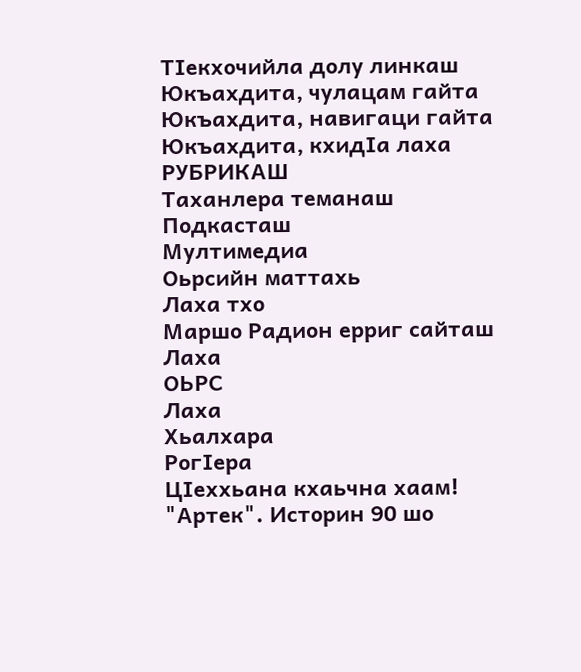ТIекхочийла долу линкаш
Юкъахдита, чулацам гайта
Юкъахдита, навигаци гайта
Юкъахдита, кхидIа лаха
РУБРИКАШ
Таханлера теманаш
Подкасташ
Мултимедиа
Оьрсийн маттахь
Лаха тхо
Маршо Радион ерриг сайташ
Лаха
ОЬРС
Лаха
Хьалхара
РогIера
ЦIеххьана кхаьчна хаам!
"Артек". Историн 90 шо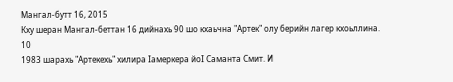Мангал-бутт 16, 2015
Кху шеран Мангал-беттан 16 дийнахь 90 шо кхаьчна "Артек" олу берийн лагер кхоьллина.
10
1983 шарахь "Артекехь" хилира Iамеркера йоI Саманта Смит. И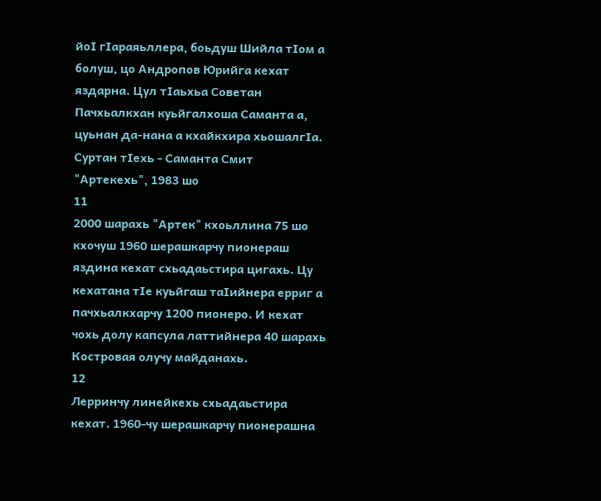йоI гIараяьллера, боьдуш Шийла тIом а болуш, цо Андропов Юрийга кехат яздарна. Цул тIаьхьа Советан Пачхьалкхан куьйгалхоша Саманта а, цуьнан да-нана а кхайкхира хьошалгIа.
Суртан тIехь - Саманта Смит "Артекехь", 1983 шо
11
2000 шарахь "Артек" кхоьллина 75 шо кхочуш 1960 шерашкарчу пионераш яздина кехат схьадаьстира цигахь. Цу кехатана тIе куьйгаш таIийнера ерриг а пачхьалкхарчу 1200 пионеро. И кехат чохь долу капсула латтийнера 40 шарахь Костровая олучу майданахь.
12
Лерринчу линейкехь схьадаьстира кехат. 1960-чу шерашкарчу пионерашна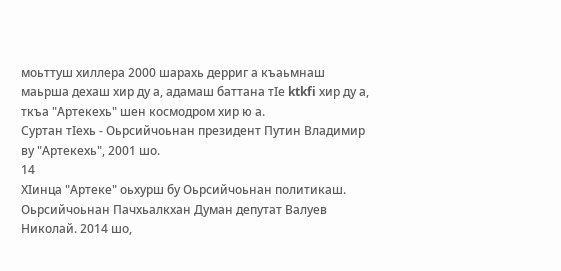моьттуш хиллера 2000 шарахь дерриг а къаьмнаш маьрша дехаш хир ду а, адамаш баттана тIе ktkfi хир ду а, ткъа "Артекехь" шен космодром хир ю а.
Суртан тIехь - Оьрсийчоьнан президент Путин Владимир ву "Артекехь", 2001 шо.
14
ХIинца "Артеке" оьхурш бу Оьрсийчоьнан политикаш. Оьрсийчоьнан Пачхьалкхан Думан депутат Валуев Николай. 2014 шо,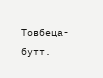Товбеца-бутт.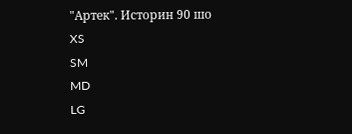"Артек". Историн 90 шо
XS
SM
MD
LG